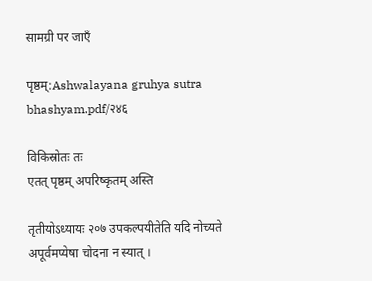सामग्री पर जाएँ

पृष्ठम्:Ashwalayana gruhya sutra bhashyam.pdf/२४६

विकिस्रोतः तः
एतत् पृष्ठम् अपरिष्कृतम् अस्ति

तृतीयोऽध्यायः २०७ उपकल्पयीतेति यदि नोच्यते अपूर्वमप्येषा चोदना न स्यात् ।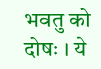भवतु को दोषः । ये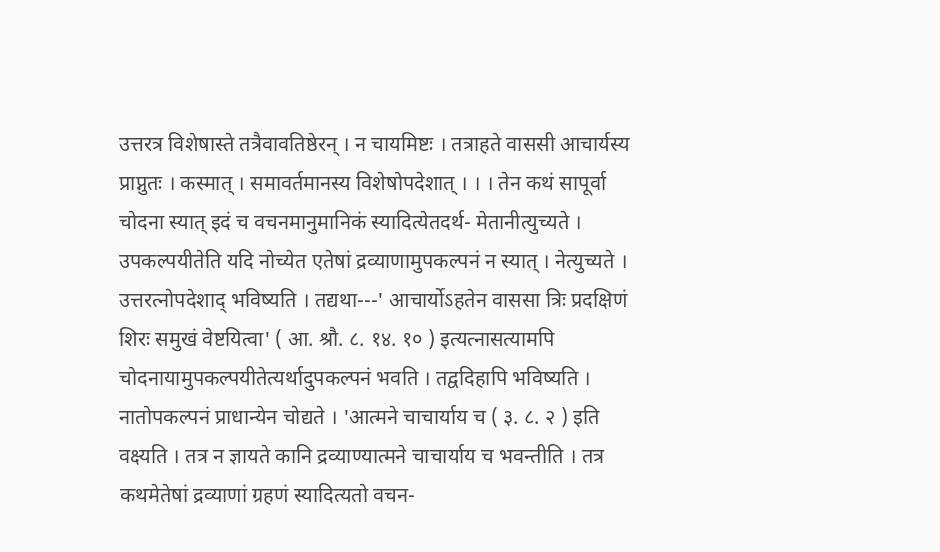उत्तरत्र विशेषास्ते तत्रैवावतिष्ठेरन् । न चायमिष्टः । तत्राहते वाससी आचार्यस्य प्राप्नुतः । कस्मात् । समावर्तमानस्य विशेषोपदेशात् । । । तेन कथं सापूर्वा चोदना स्यात् इदं च वचनमानुमानिकं स्यादित्येतदर्थ- मेतानीत्युच्यते । उपकल्पयीतेति यदि नोच्येत एतेषां द्रव्याणामुपकल्पनं न स्यात् । नेत्युच्यते । उत्तरत्नोपदेशाद् भविष्यति । तद्यथा---' आचार्योऽहतेन वाससा त्रिः प्रदक्षिणं शिरः समुखं वेष्टयित्वा' ( आ. श्रौ. ८. १४. १० ) इत्यत्नासत्यामपि चोदनायामुपकल्पयीतेत्यर्थादुपकल्पनं भवति । तद्वदिहापि भविष्यति । नातोपकल्पनं प्राधान्येन चोद्यते । 'आत्मने चाचार्याय च ( ३. ८. २ ) इति वक्ष्यति । तत्र न ज्ञायते कानि द्रव्याण्यात्मने चाचार्याय च भवन्तीति । तत्र कथमेतेषां द्रव्याणां ग्रहणं स्यादित्यतो वचन-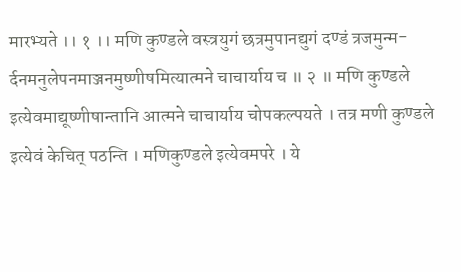मारभ्यते ।। १ ।। मणि कुण्डले वस्त्रयुगं छत्रमुपानद्युगं दण्डं त्रजमुन्म- र्दनमनुलेपनमाञ्जनमुष्णीषमित्यात्मने चाचार्याय च ॥ २ ॥ मणि कुण्डले इत्येवमाद्यूष्णीषान्तानि आत्मने चाचार्याय चोपकल्पयते । तत्र मणी कुण्डले इत्येवं केचित् पठन्ति । मणिकुण्डले इत्येवमपरे । ये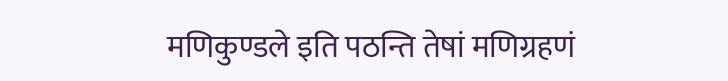मणिकुण्डले इति पठन्ति तेषां मणिग्रहणं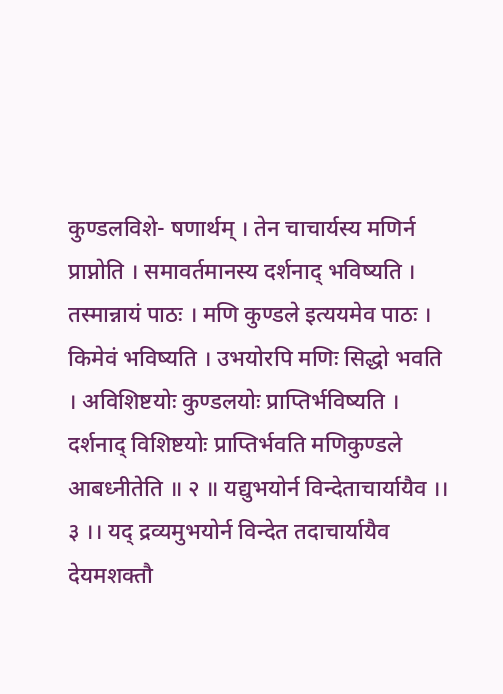कुण्डलविशे- षणार्थम् । तेन चाचार्यस्य मणिर्न प्राप्नोति । समावर्तमानस्य दर्शनाद् भविष्यति । तस्मान्नायं पाठः । मणि कुण्डले इत्ययमेव पाठः । किमेवं भविष्यति । उभयोरपि मणिः सिद्धो भवति । अविशिष्टयोः कुण्डलयोः प्राप्तिर्भविष्यति । दर्शनाद् विशिष्टयोः प्राप्तिर्भवति मणिकुण्डले आबध्नीतेति ॥ २ ॥ यद्युभयोर्न विन्देताचार्यायैव ।। ३ ।। यद् द्रव्यमुभयोर्न विन्देत तदाचार्यायैव देयमशक्तौ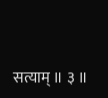सत्याम् ॥ ३ ॥